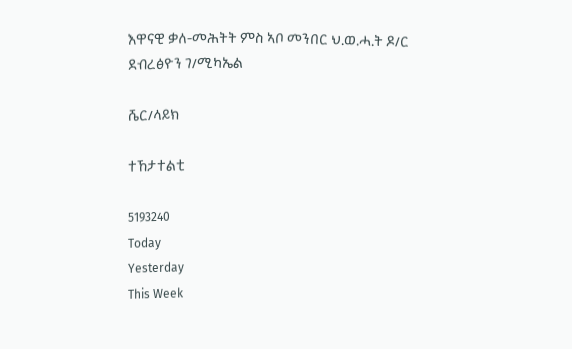እዋናዊ ቃለ-መሕትት ምስ ኣቦ መንበር ህ.ወ.ሓ.ት ዶ/ር ደብረፅዮን ገ/ሚካኤል

ሼር/ላይክ

ተኸታተልቲ

5193240
Today
Yesterday
This Week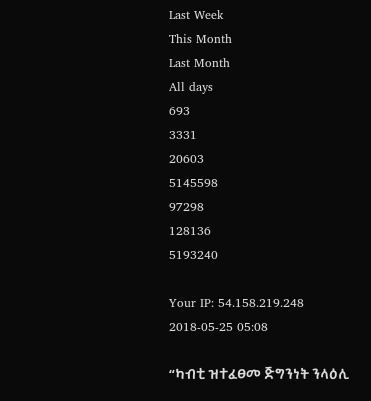Last Week
This Month
Last Month
All days
693
3331
20603
5145598
97298
128136
5193240

Your IP: 54.158.219.248
2018-05-25 05:08

“ካብቲ ዝተፈፀመ ጅግንነት ንላዕሊ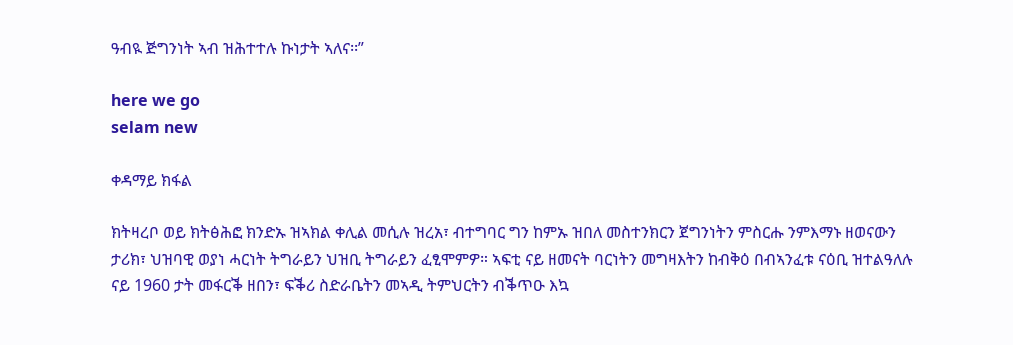ዓብዪ ጅግንነት ኣብ ዝሕተተሉ ኩነታት ኣለና፡፡”

here we go
selam new

ቀዳማይ ክፋል

ክትዛረቦ ወይ ክትፅሕፎ ክንድኡ ዝኣክል ቀሊል መሲሉ ዝረአ፣ ብተግባር ግን ከምኡ ዝበለ መስተንክርን ጀግንነትን ምስርሑ ንምእማኑ ዘወናውን ታሪክ፣ ህዝባዊ ወያነ ሓርነት ትግራይን ህዝቢ ትግራይን ፈፂሞምዎ። ኣፍቲ ናይ ዘመናት ባርነትን መግዛእትን ከብቅዕ በብኣንፈቱ ናዕቢ ዝተልዓለሉ ናይ 1960 ታት መፋርቕ ዘበን፣ ፍቕሪ ስድራቤትን መኣዲ ትምህርትን ብቕጥዑ እኳ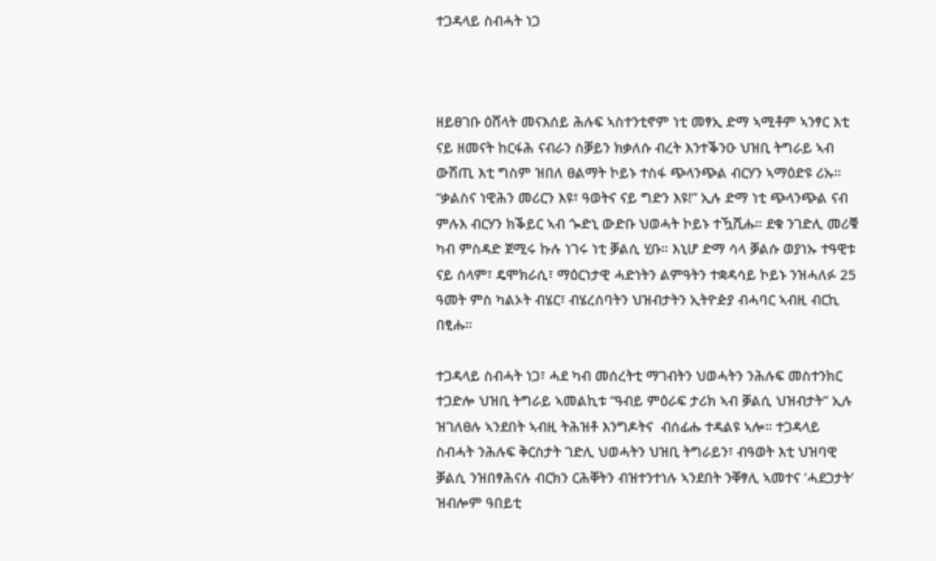ተጋዳላይ ስብሓት ነጋ



ዘይፀገቡ ዕሸላት መናእሰይ ሕሉፍ ኣስተንቲኖም ነቲ መፃኢ ድማ ኣሚቶም ኣንፃር እቲ ናይ ዘመናት ከርፋሕ ናብራን ስቓይን ክቃለሱ ብረት እንተቕንዑ ህዝቢ ትግራይ ኣብ ውሽጢ እቲ ግስም ዝበለ ፀልማት ኮይኑ ተስፋ ጭላንጭል ብርሃን ኣማዕድዩ ሪኡ። “ቃልስና ነዊሕን መሪርን እዩ፣ ዓወትና ናይ ግድን እዩ!” ኢሉ ድማ ነቲ ጭላንጭል ናብ ምሉእ ብርሃን ክቕይር ኣብ ጐድኒ ውድቡ ህወሓት ኮይኑ ተዃሺሑ። ደቁ ንገድሊ መሪቑ ካብ ምስዳድ ጀሚሩ ኩሉ ነገሩ ነቲ ቓልሲ ሂቡ። እኒሆ ድማ ሳላ ቓልሱ ወያነኡ ተዓዊቱ ናይ ሰላም፣ ዴሞክራሲ፣ ማዕርነታዊ ሓድነትን ልምዓትን ተቋዳሳይ ኮይኑ ንዝሓለፉ 25 ዓመት ምስ ካልኦት ብሄር፣ ብሄረሰባትን ህዝብታትን ኢትዮዽያ ብሓባር ኣብዚ ብርኪ በፂሑ።

ተጋዳላይ ስብሓት ነጋ፣ ሓደ ካብ መሰረትቲ ማገብትን ህወሓትን ንሕሉፍ መስተንክር ተጋድሎ ህዝቢ ትግራይ ኣመልኪቱ “ዓብይ ምዕራፍ ታሪክ ኣብ ቓልሲ ህዝብታት” ኢሉ ዝገለፀሉ ኣንደበት ኣብዚ ትሕዝቶ እንግዶትና  ብሰፊሑ ተዳልዩ ኣሎ። ተጋዳላይ ስብሓት ንሕሉፍ ቅርስታት ገድሊ ህወሓትን ህዝቢ ትግራይን፣ ብዓወት እቲ ህዝባዊ ቓልሲ ንዝበፃሕናሉ ብርክን ርሕቐትን ብዝተንተነሉ ኣንደበት ንቐፃሊ ኣመተና ‘ሓደጋታት’ ዝብሎም ዓበይቲ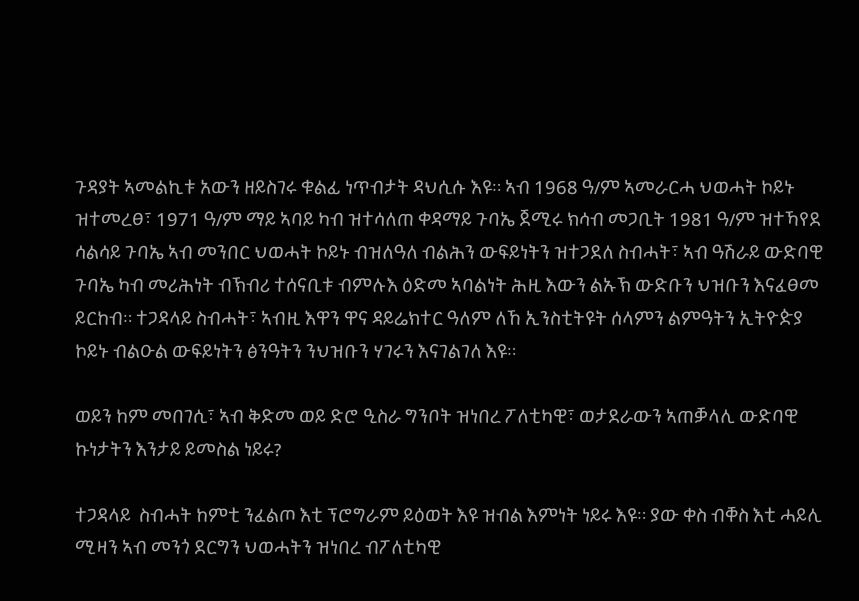ጉዳያት ኣመልኪቱ አውን ዘይስገሩ ቁልፊ ነጥብታት ዳህሲሱ እዩ። ኣብ 1968 ዓ/ም ኣመራርሓ ህወሓት ኮይኑ ዝተመረፀ፣ 1971 ዓ/ም ማይ ኣባይ ካብ ዝተሳለጠ ቀዳማይ ጉባኤ ጀሚሩ ክሳብ መጋቢት 1981 ዓ/ም ዝተኻየደ ሳልሳይ ጉባኤ ኣብ መንበር ህወሓት ኮይኑ ብዝለዓለ ብልሕን ውፍይነትን ዝተጋደለ ስብሓት፣ ኣብ ዓሽራይ ውድባዊ ጉባኤ ካብ መሪሕነት ብኽብሪ ተሰናቢቱ ብምሉእ ዕድመ ኣባልነት ሕዚ እውን ልኡኽ ውድቡን ህዝቡን እናፈፀመ ይርከብ። ተጋዳላይ ስብሓት፣ ኣብዚ እዋን ዋና ዳይሬክተር ዓለም ለኸ ኢንስቲትዩት ሰላምን ልምዓትን ኢትዮዽያ ኮይኑ ብልዑል ውፍይነትን ፅንዓትን ንህዝቡን ሃገሩን እናገልገለ እዩ።

ወይን ከም መበገሲ፣ ኣብ ቅድመ ወይ ድሮ ዒስራ ግንቦት ዝነበረ ፖለቲካዊ፣ ወታደራውን ኣጠቓላሊ ውድባዊ ኩነታትን እንታይ ይመስል ነይሩ?

ተጋዳላይ  ስብሓት ከምቲ ንፈልጦ እቲ ፕሮግራም ይዕወት እዩ ዝብል እምነት ነይሩ እዩ። ያው ቀስ ብቐስ እቲ ሓይሊ ሚዛን ኣብ መንጎ ደርግን ህወሓትን ዝነበረ ብፖለቲካዊ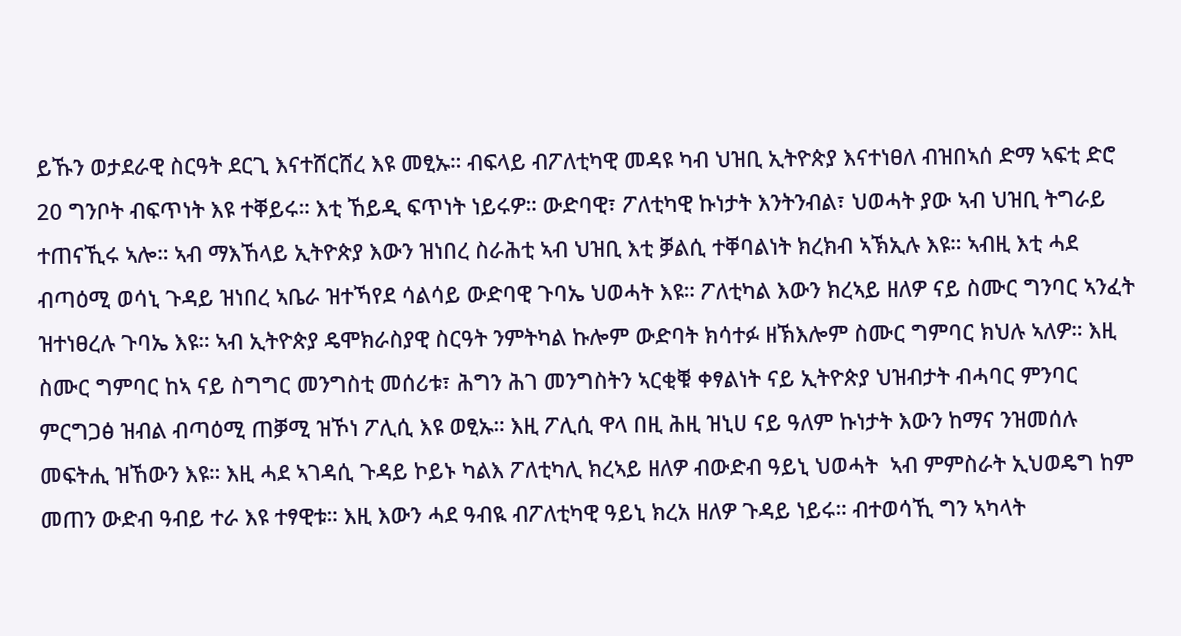ይኹን ወታደራዊ ስርዓት ደርጊ እናተሸርሸረ እዩ መፂኡ። ብፍላይ ብፖለቲካዊ መዳዩ ካብ ህዝቢ ኢትዮጵያ እናተነፀለ ብዝበኣሰ ድማ ኣፍቲ ድሮ 20 ግንቦት ብፍጥነት እዩ ተቐይሩ። እቲ ኸይዲ ፍጥነት ነይሩዎ። ውድባዊ፣ ፖለቲካዊ ኩነታት እንትንብል፣ ህወሓት ያው ኣብ ህዝቢ ትግራይ ተጠናኺሩ ኣሎ። ኣብ ማእኸላይ ኢትዮጵያ እውን ዝነበረ ስራሕቲ ኣብ ህዝቢ እቲ ቓልሲ ተቐባልነት ክረክብ ኣኽኢሉ እዩ። ኣብዚ እቲ ሓደ ብጣዕሚ ወሳኒ ጉዳይ ዝነበረ ኣቤራ ዝተኻየደ ሳልሳይ ውድባዊ ጉባኤ ህወሓት እዩ። ፖለቲካል እውን ክረኣይ ዘለዎ ናይ ስሙር ግንባር ኣንፈት ዝተነፀረሉ ጉባኤ እዩ። ኣብ ኢትዮጵያ ዴሞክራስያዊ ስርዓት ንምትካል ኩሎም ውድባት ክሳተፉ ዘኽእሎም ስሙር ግምባር ክህሉ ኣለዎ። እዚ ስሙር ግምባር ከኣ ናይ ስግግር መንግስቲ መሰሪቱ፣ ሕግን ሕገ መንግስትን ኣርቂቑ ቀፃልነት ናይ ኢትዮጵያ ህዝብታት ብሓባር ምንባር ምርግጋፅ ዝብል ብጣዕሚ ጠቓሚ ዝኾነ ፖሊሲ እዩ ወፂኡ። እዚ ፖሊሲ ዋላ በዚ ሕዚ ዝኒሀ ናይ ዓለም ኩነታት እውን ከማና ንዝመሰሉ መፍትሒ ዝኸውን እዩ። እዚ ሓደ ኣገዳሲ ጉዳይ ኮይኑ ካልእ ፖለቲካሊ ክረኣይ ዘለዎ ብውድብ ዓይኒ ህወሓት  ኣብ ምምስራት ኢህወዴግ ከም መጠን ውድብ ዓብይ ተራ እዩ ተፃዊቱ። እዚ እውን ሓደ ዓብዪ ብፖለቲካዊ ዓይኒ ክረአ ዘለዎ ጉዳይ ነይሩ። ብተወሳኺ ግን ኣካላት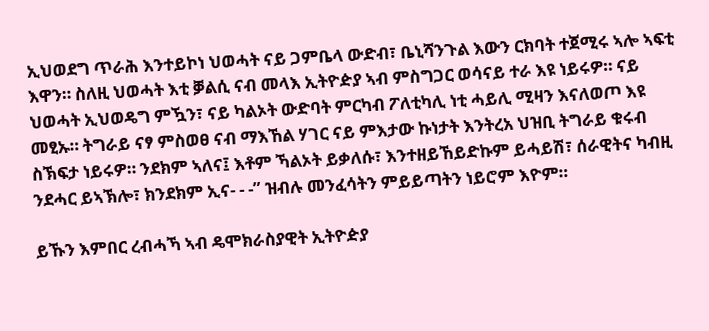ኢህወደግ ጥራሕ እንተይኮነ ህወሓት ናይ ጋምቤላ ውድብ፣ ቤኒሻንጉል እውን ርክባት ተጀሚሩ ኣሎ ኣፍቲ እዋን። ስለዚ ህወሓት እቲ ቓልሲ ናብ መላእ ኢትዮዽያ ኣብ ምስግጋር ወሳናይ ተራ እዩ ነይሩዎ። ናይ ህወሓት ኢህወዴግ ምዃን፣ ናይ ካልኦት ውድባት ምርካብ ፖለቲካሊ ነቲ ሓይሊ ሚዛን እናለወጦ እዩ መፂኡ። ትግራይ ናፃ ምስወፀ ናብ ማእኸል ሃገር ናይ ምእታው ኩነታት እንትረአ ህዝቢ ትግራይ ቁሩብ ስኽፍታ ነይሩዎ። ንደክም ኣለና፤ እቶም ኻልኦት ይቃለሱ፣ እንተዘይኸይድኩም ይሓይሽ፣ ሰራዊትና ካብዚ ንደሓር ይኣኽሎ፣ ክንደክም ኢና- - -” ዝብሉ መንፈሳትን ምይይጣትን ነይሮም እዮም።

ይኹን እምበር ረብሓኻ ኣብ ዴሞክራስያዊት ኢትዮዽያ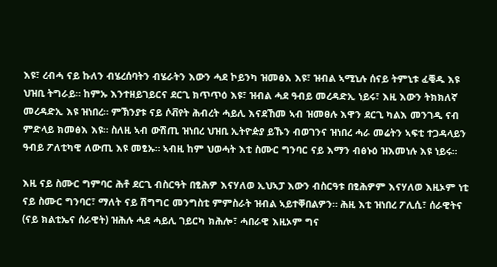እዩ፣ ረብሓ ናይ ኩለን ብሄረሰባትን ብሄራትን እውን ሓደ ኮይንካ ዝመፅእ እዩ፣ ዝብል ኣሚኒሉ ሰናይ ትምኒቱ ፈቒዱ እዩ ህዝቢ ትግራይ። ከምኡ እንተዘይገይርና ደርጊ ክጥጥዕ እዩ፣ ዝብል ሓደ ዓብይ መረዳድኢ ነይሩ፣ እዚ እውን ትክክለኛ መረዳድኢ እዩ ዝነበረ። ምኽንያቱ ናይ ሶቭየት ሕብረት ሓይሊ እናደኸመ ኣብ ዝመፀሉ እዋን ደርጊ ካልእ መንገዲ ናብ ምድላይ ክመፅእ እዩ። ስለዚ ኣብ ውሽጢ ዝነበረ ህዝቢ ኢትዮዽያ ይኹን ብወገንና ዝነበረ ሓራ መሬትን ኣፍቲ ተጋዳላይን ዓብይ ፖለቲካዊ ለውጢ እዩ መፂኡ። ኣብዚ ከም ህወሓት እቲ ስሙር ግንባር ናይ እማን ብፅኑዕ ዝእመነሉ እዩ ነይሩ።

እዚ ናይ ስሙር ግምባር ሕቶ ደርጊ ብስርዓት በፂሕዎ እናሃለወ ኢህኣፓ እውን ብስርዓቱ በፂሕዎም እናሃለወ እዚኦም ነቲ ናይ ስሙር ግንባር፣ ማለት ናይ ሽግግር መንግስቲ ምምስራት ዝብል ኣይተቐበልዎን። ሕዚ እቲ ዝነበረ ፖሊሲ፣ ሰራዊትና (ናይ ክልቲኤና ሰራዊት) ዝሕሉ ሓደ ሓይሊ ገይርካ ክሕሎ፣ ሓበራዊ እዚኦም ግና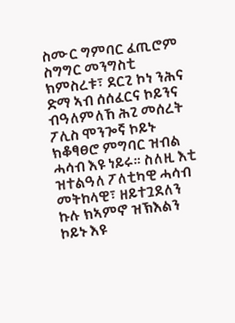ስሙር ግምባር ፈጢሮም ስግግር መንግስቲ ክምስረቱ፣ ደርጊ ኮነ ንሕና ድማ ኣብ ሰሰፈርና ኮይንና ብዓለምለኸ ሕጊ መሰረት ፖሊስ ሞንጐኛ ኮይኑ ክቆፃፀሮ ምግባር ዝብል ሓሳብ እዩ ነይሩ። ስለዚ እቲ ዝተልዓለ ፖለቲካዊ ሓሳብ መትከላዊ፣ ዘይተጓደለን ኩሉ ክኣምኖ ዝኽእልን ኮይኑ እዩ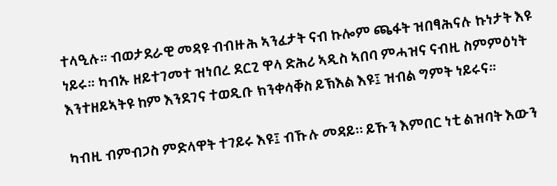ተላዒሉ። ብወታደራዊ መዳዩ ብብዙሕ ኣንፈታት ናብ ኩሎም ጫፋት ዝበፃሕናሉ ኩነታት እዩ ነይሩ። ካብኡ ዘይተገመተ ዝነበረ ደርጊ ዋላ ድሕሪ ኣዲስ ኣበባ ምሓዝና ናብዚ ስምምዕነት እንተዘይኣትዩ ከም እንደገና ተወዲቡ ክንቀሳቐስ ይኽእል እዩ፤ ዝብል ግምት ነይሩና።

ካብዚ ብምብጋስ ምድላዋት ተገይሩ እዩ፤ ብኹሉ መዳይ፡፡ ይኹን እምበር ነቲ ልዝባት እውን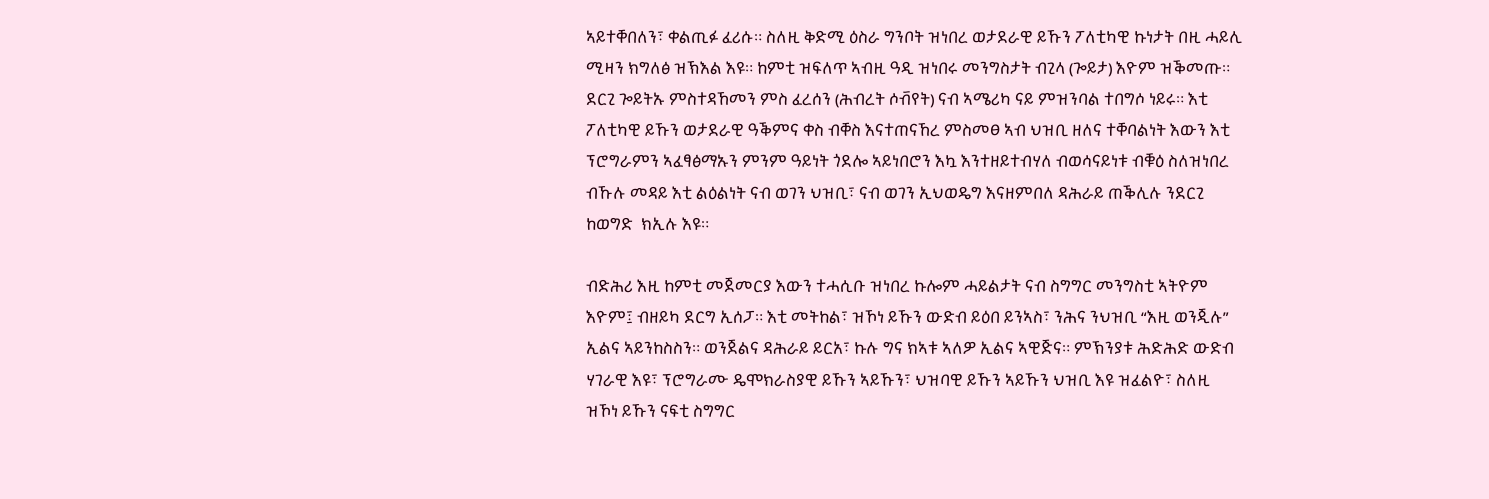ኣይተቐበለን፣ ቀልጢፉ ፈሪሱ። ስለዚ ቅድሚ ዕስራ ግንቦት ዝነበረ ወታደራዊ ይኹን ፖለቲካዊ ኩነታት በዚ ሓይሊ ሚዛን ክግለፅ ዝኽእል እዩ። ከምቲ ዝፍለጥ ኣብዚ ዓዲ ዝነበሩ መንግስታት ብጊላ (ጐይታ) እዮም ዝቕመጡ። ደርጊ ጐይትኡ ምስተዳኸመን ምስ ፈረሰን (ሕብረት ሶቭየት) ናብ ኣሜሪካ ናይ ምዝንባል ተበግሶ ነይሩ። እቲ ፖለቲካዊ ይኹን ወታደራዊ ዓቕምና ቀስ ብቐስ እናተጠናኸረ ምስመፀ ኣብ ህዝቢ ዘለና ተቐባልነት እውን እቲ ፕሮግራምን ኣፈፃፅማኡን ምንም ዓይነት ጎደሎ ኣይነበሮን እኳ እንተዘይተብሃለ ብወሳናይነቱ ብቑዕ ስለዝነበረ ብኹሉ መዳይ እቲ ልዕልነት ናብ ወገን ህዝቢ፣ ናብ ወገን ኢህወዴግ እናዘምበለ ዳሕራይ ጠቕሊሉ ንደርጊ ከወግድ  ክኢሉ እዩ።

ብድሕሪ እዚ ከምቲ መጀመርያ እውን ተሓሲቡ ዝነበረ ኩሎም ሓይልታት ናብ ስግግር መንግስቲ ኣትዮም እዮም፤ ብዘይካ ደርግ ኢሰፓ። እቲ መትከል፣ ዝኾነ ይኹን ውድብ ይዕበ ይንኣስ፣ ንሕና ንህዝቢ “እዚ ወንጂሉ” ኢልና ኣይንከስስን። ወንጀልና ዳሕራይ ይርአ፣ ኩሉ ግና ክኣቱ ኣለዎ ኢልና ኣዊጅና። ምኽንያቱ ሕድሕድ ውድብ ሃገራዊ እዩ፣ ፕሮግራሙ ዴሞክራስያዊ ይኹን ኣይኹን፣ ህዝባዊ ይኹን ኣይኹን ህዝቢ እዩ ዝፈልዮ፣ ስለዚ ዝኾነ ይኹን ናፍቲ ስግግር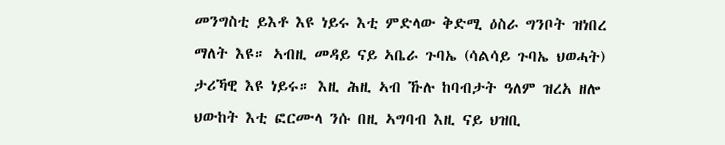መንግስቲ ይእቶ እዩ ነይሩ እቲ ምድላው ቅድሚ ዕስራ ግንቦት ዝነበረ ማለት እዩ። ኣብዚ መዳይ ናይ ኣቤራ ጉባኤ (ሳልሳይ ጉባኤ ህወሓት) ታሪኻዊ እዩ ነይሩ። እዚ ሕዚ ኣብ ኹሉ ከባብታት ዓለም ዝረአ ዘሎ ህውከት እቲ ፎርሙላ ንሱ በዚ ኣግባብ እዚ ናይ ህዝቢ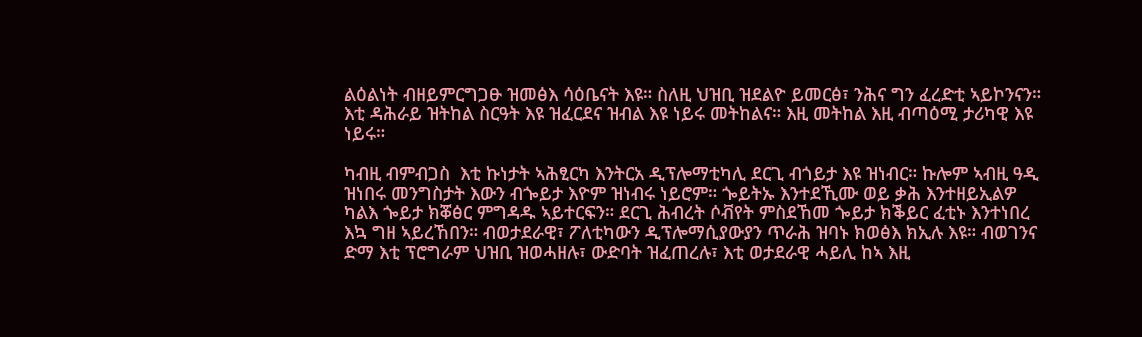ልዕልነት ብዘይምርግጋፁ ዝመፅእ ሳዕቤናት እዩ። ስለዚ ህዝቢ ዝደልዮ ይመርፅ፣ ንሕና ግን ፈረድቲ ኣይኮንናን። እቲ ዳሕራይ ዝትከል ስርዓት እዩ ዝፈርደና ዝብል እዩ ነይሩ መትከልና። እዚ መትከል እዚ ብጣዕሚ ታሪካዊ እዩ ነይሩ።

ካብዚ ብምብጋስ  እቲ ኩነታት ኣሕፂርካ እንትርአ ዲፕሎማቲካሊ ደርጊ ብጎይታ እዩ ዝነብር። ኩሎም ኣብዚ ዓዲ ዝነበሩ መንግስታት እውን ብጐይታ እዮም ዝነብሩ ነይሮም። ጐይትኡ እንተደኺሙ ወይ ቃሕ እንተዘይኢልዎ ካልእ ጐይታ ክቖፅር ምግዳዱ ኣይተርፍን። ደርጊ ሕብረት ሶቭየት ምስደኸመ ጐይታ ክቕይር ፈቲኑ እንተነበረ እኳ ግዘ ኣይረኸበን። ብወታደራዊ፣ ፖለቲካውን ዲፕሎማሲያውያን ጥራሕ ዝባኑ ክወፅእ ክኢሉ እዩ። ብወገንና ድማ እቲ ፕሮግራም ህዝቢ ዝወሓዘሉ፣ ውድባት ዝፈጠረሉ፣ እቲ ወታደራዊ ሓይሊ ከኣ እዚ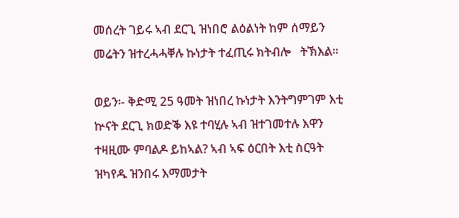መሰረት ገይሩ ኣብ ደርጊ ዝነበሮ ልዕልነት ከም ሰማይን መሬትን ዝተረሓሓቐሉ ኩነታት ተፈጢሩ ክትብሎ   ትኽእል፡፡

ወይን፡- ቅድሚ 25 ዓመት ዝነበረ ኩነታት እንትግምገም እቲ ኵናት ደርጊ ክወድቕ እዩ ተባሂሉ ኣብ ዝተገመተሉ እዋን ተዛዚሙ ምባልዶ ይከኣል? ኣብ ኣፍ ዕርበት እቲ ስርዓት ዝካየዱ ዝንበሩ እማመታት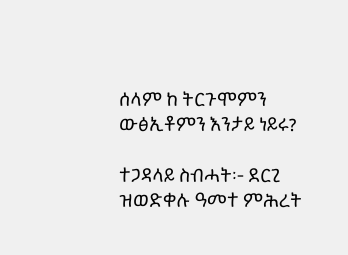ሰላም ከ ትርጉሞምን ውፅኢቶምን እንታይ ነይሩ?

ተጋዳላይ ስብሓት፡- ደርጊ ዝወድቀሉ ዓመተ ምሕረት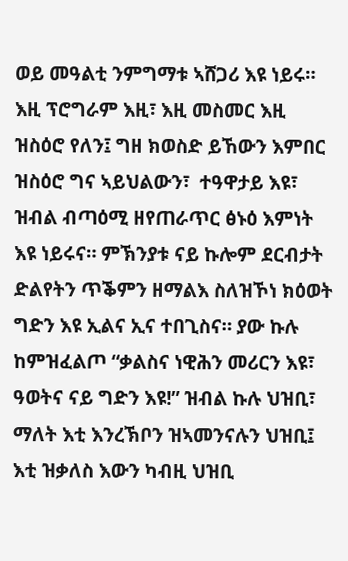ወይ መዓልቲ ንምግማቱ ኣሸጋሪ እዩ ነይሩ። እዚ ፕሮግራም እዚ፣ እዚ መስመር እዚ ዝስዕሮ የለን፤ ግዘ ክወስድ ይኸውን እምበር ዝስዕሮ ግና ኣይህልውን፣  ተዓዋታይ እዩ፣ ዝብል ብጣዕሚ ዘየጠራጥር ፅኑዕ እምነት እዩ ነይሩና። ምኽንያቱ ናይ ኩሎም ደርብታት ድልየትን ጥቕምን ዘማልእ ስለዝኾነ ክዕወት ግድን እዩ ኢልና ኢና ተበጊስና። ያው ኩሉ ከምዝፈልጦ “ቃልስና ነዊሕን መሪርን እዩ፣ ዓወትና ናይ ግድን እዩ!” ዝብል ኩሉ ህዝቢ፣ ማለት እቲ እንረኽቦን ዝኣመንናሉን ህዝቢ፤ እቲ ዝቃለስ እውን ካብዚ ህዝቢ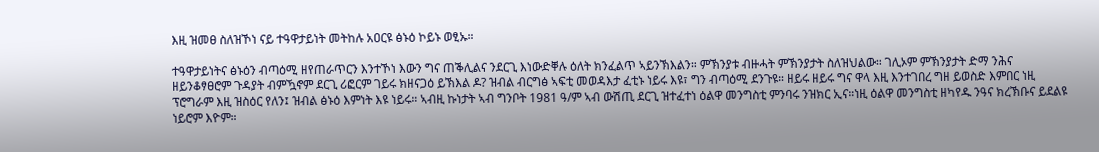እዚ ዝመፀ ስለዝኾነ ናይ ተዓዋታይነት መትከሉ አዐርዩ ፅኑዕ ኮይኑ ወፂኡ።

ተዓዋታይነትና ፅኑዕን ብጣዕሚ ዘየጠራጥርን እንተኾነ እውን ግና ጠቕሊልና ንደርጊ እነውድቐሉ ዕለት ክንፈልጥ ኣይንኽእልን። ምኽንያቱ ብዙሓት ምኽንያታት ስለዝህልው። ገሊኦም ምኽንያታት ድማ ንሕና ዘይንቆፃፀሮም ጉዳያት ብምዃኖም ደርጊ ሪፎርም ገይሩ ክዘናጋዕ ይኽእል ዶ? ዝብል ብርግፅ ኣፍቲ መወዳእታ ፈቲኑ ነይሩ እዩ፣ ግን ብጣዕሚ ደንጉዩ። ዘይሩ ዘይሩ ግና ዋላ እዚ እንተገበረ ግዘ ይወስድ እምበር ነዚ ፕሮግራም እዚ ዝስዕር የለን፤ ዝብል ፅኑዕ እምነት እዩ ነይሩ። ኣብዚ ኩነታት ኣብ ግንቦት 1981 ዓ/ም ኣብ ውሽጢ ደርጊ ዝተፈተነ ዕልዋ መንግስቲ ምንባሩ ንዝክር ኢና።ነዚ ዕልዋ መንግስቲ ዘካየዱ ንዓና ክረኽቡና ይደልዩ ነይሮም እዮም።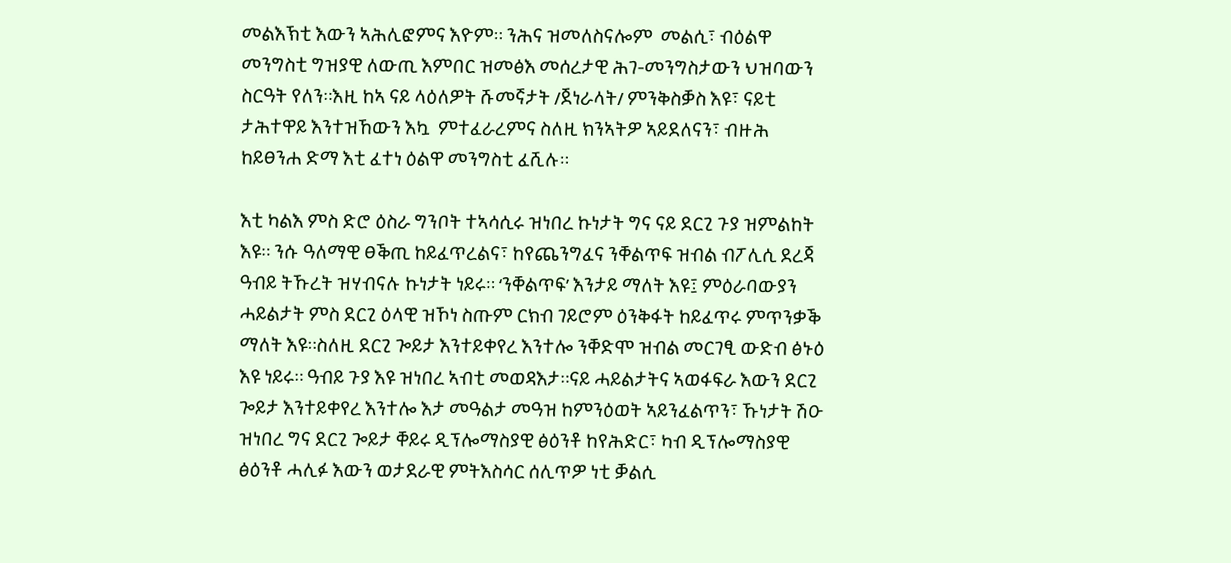መልእኽቲ እውን ኣሕሊፎምና እዮም። ንሕና ዝመለስናሎም  መልሲ፣ ብዕልዋ መንግስቲ ግዝያዊ ለውጢ እምበር ዝመፅእ መሰረታዊ ሕገ-መንግስታውን ህዝባውን ስርዓት የለን።እዚ ከኣ ናይ ላዕለዎት ሹመኛታት /ጀነራላት/ ምንቅስቓስ እዩ፣ ናይቲ ታሕተዋይ እንተዝኸውን እኳ  ምተፈራረምና ስለዚ ክንኣትዎ ኣይደለናን፣ ብዙሕ  ከይፀንሐ ድማ እቲ ፈተነ ዕልዋ መንግስቲ ፈሺሉ።

እቲ ካልእ ምስ ድሮ ዕስራ ግንቦት ተኣሳሲሩ ዝነበረ ኩነታት ግና ናይ ደርጊ ጉያ ዝምልከት እዩ። ንሱ ዓለማዊ ፀቕጢ ከይፈጥረልና፣ ከየጨንግፈና ንቐልጥፍ ዝብል ብፖሊሲ ደረጃ ዓብይ ትኹረት ዝሃብናሉ ኩነታት ነይሩ። ‘ንቐልጥፍ’ እንታይ ማለት እዩ፤ ምዕራባውያን ሓይልታት ምስ ደርጊ ዕላዊ ዝኾነ ስጡም ርክብ ገይሮም ዕንቅፋት ከይፈጥሩ ምጥንቃቕ ማለት እዩ።ስለዚ ደርጊ ጐይታ እንተይቀየረ እንተሎ ንቐድሞ ዝብል መርገፂ ውድብ ፅኑዕ እዩ ነይሩ። ዓብይ ጉያ እዩ ዝነበረ ኣብቲ መወዳእታ።ናይ ሓይልታትና ኣወፋፍራ እውን ደርጊ ጐይታ እንተይቀየረ እንተሎ እታ መዓልታ መዓዝ ከምንዕወት ኣይንፈልጥን፣ ኹነታት ሽዑ ዝነበረ ግና ደርጊ ጐይታ ቐይሩ ዲፕሎማስያዊ ፅዕንቶ ከየሕድር፣ ካብ ዲፕሎማስያዊ ፅዕንቶ ሓሊፉ እውን ወታደራዊ ምትእስሳር ሰሊጥዎ ነቲ ቓልሲ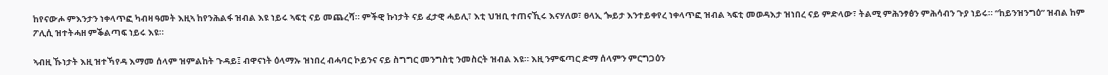ከየናውሖ ምእንታን ነቀላጥፎ ካብዛ ዓመት እዚኣ ከየንሕልፋ ዝብል እዩ ነይሩ ኣፍቲ ናይ መጨረሻ። ምችዊ ኩነታት ናይ ፈታዊ ሓይሊ፣ እቲ ህዝቢ ተጠናኺሩ እናሃለወ፣ ፀላኢ ጐይታ እንተይቀየረ ነቀላጥፎ ዝብል ኣፍቲ መወዳእታ ዝነበረ ናይ ምድላው፣ ትልሚ ምሕንፃፅን ምሕሳብን ጉያ ነይሩ። “ከይንዝንግዕ” ዝብል ከም ፖሊሲ ዝተትሓዘ ምቕልጣፍ ነይሩ እዩ።

ኣብዚ ኹነታት እዚ ዝተኻየዳ እማመ ሰላም ዝምልከት ጉዳይ፤ ብዋናነት ዕላማኡ ዝነበረ ብሓባር ኮይንና ናይ ስግግር መንግስቲ ንመስርት ዝብል እዩ። እዚ ንምፍጣር ድማ ሰላምን ምርግጋዕን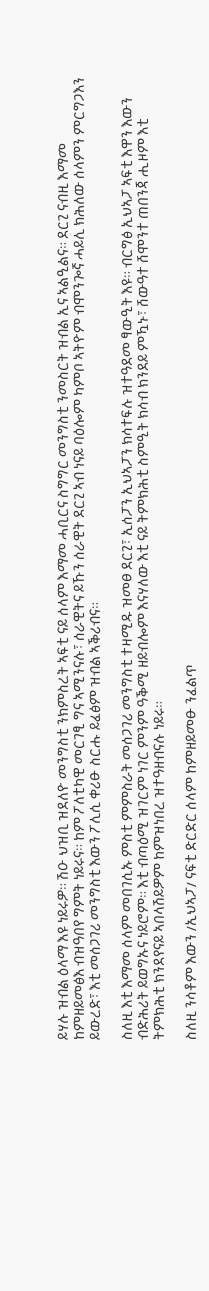ይሃሉ ዝብል ዕላማ እዩ ነይሩዎ። ሽዑ ህዝቢ ዝደለዮ መንግስቲ ንክምስረት ኣፍቲ ናይ ሰላም እማመ ሓቢርና ስግግር መንግስቲ ንመስርት ዝብል ኢና ኣልዒልና። ደርጊ ናብዚ እማመ ከምዘይመፅእ ብዝዓበየ ግምት ነይሩና። ከም ፖለቲካዊ መርገፂ ግና ኣሚንናሉ፣ ሰራዊትና ይኹን ሰራዊት ደርጊ ኣብ ነናይ ባዕሎም ካምቦ ኣትዮም ብሞንጐኛ ሓይሊ ክሕለው ሰላምን ምርግጋእን ይውረድ፣ እቲ መሰጋገሪ መንግስቲ እውን ፖሊሲ ቀሪፁ ስርሑ ይፈፅም ዝብል ኣቕሪብና።

ስለዚ እቲ እማመ ሰላም መበገሲኡ ምስቲ ምምስራት መሰጋገሪ መንግስቲ ተዛሚዱ ዝመፀ ደርጊ፣ ኢሰፓን ኢህኣፓን ክሳተፍሉ ዝተዓደመ ፃውዒት እዩ። ብርግፅ ኢህኣፓ ኣፍቲ እዋን እውን ብድሕሪት ይወግኡና ነይሮም። እቲ ብጣዕሚ ዝገርም ነገር ምንም ዓቕሚ ዘይብሎም እናሃለው እቲ ናይ ትምክሕቲ ስምዒት ክሳብ ክንደይ ምዃኑ፣ ሸውዓተ ሸሞንተ ጠበንጃ ሒዞም እቲ ትምክሕቲ ክንደየናይ ኣበላሽይዎም ከምዝነበረ ዝተዓዘብናሉ ነይሩ።

ስለዚ ንሳቶም እውን /ኢህኣፓ/ ናፍቲ ድርድር ሰላም ከምዘይመፁ ንፈልጥ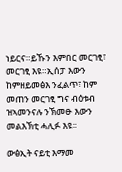ነይርና።ይኹን እምበር መርገፂ፣ መርገፂ እዩ።ኢሰፓ እውን ከምዘይመፅእ ንፈልጥ፣ ከም መጠን መርገፂ ግና ብዕቱብ ዝኣመንናሉ ንኽመፁ እውን መልእኽቲ ሓሊፉ እዩ፡፡

ውፅኢት ናይቲ እማመ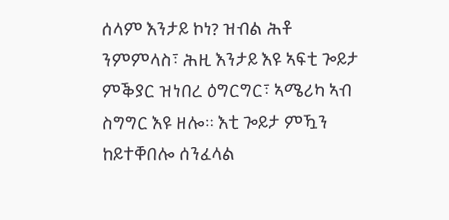ሰላም እንታይ ኮነ? ዝብል ሕቶ ንምምላስ፣ ሕዚ እንታይ እዩ ኣፍቲ ጐይታ ምቕያር ዝነበረ ዕግርግር፣ ኣሜሪካ ኣብ ስግግር እዩ ዘሎ። እቲ ጐይታ ምዃን ከይተቐበሎ ሰንፈላል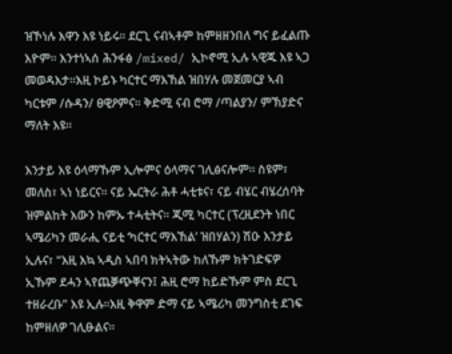ዝኾነሉ እዋን እዩ ነይሩ። ደርጊ ናብኣቶም ከምዘዘንበለ ግና ይፈልጡ እዮም። እንተነኣሰ ሕንፋፅ /mixed/ ኢኮኖሚ ኢሉ ኣዊጁ እዩ ኣጋ መወዳእታ።እዚ ኮይኑ ካርተር ማእኸል ዝበሃሉ መጀመርያ ኣብ ካርቱም /ሱዳን/ ፀዊዖምና። ቅድሚ ናብ ሮማ /ጣልያን/ ምኽያድና ማለት እዩ።

እንታይ እዩ ዕላማኹም ኢሎምና ዕላማና ገሊፅናሎም። ስዩም፣ መለስ፣ ኣነ ነይርና። ናይ ኤርትራ ሕቶ ሓቲቱና፣ ናይ ብሄር ብሄረሰባት ዝምልከት እውን ከምኡ ተሓቲትና። ጂሚ ካርተር (ፕረዚደንት ነበር ኣሜሪካን መራሒ ናይቲ ‘ካርተር ማእኸል’ ዝበሃልን) ሽዑ እንታይ ኢሉና፣ “እዚ እኳ ኣዲስ ኣበባ ክትኣትው ከለኹም ክትገድፍዎ ኢኹም ደሓን ኣየጨቓጭቐናን፤ ሕዚ ሮማ ከይድኹም ምስ ደርጊ ተዘራረቡ” እዩ ኢሉ።እዚ ቅዋም ድማ ናይ ኣሜሪካ መንግስቲ ደገፍ ከምዘለዎ ገሊፁልና፡፡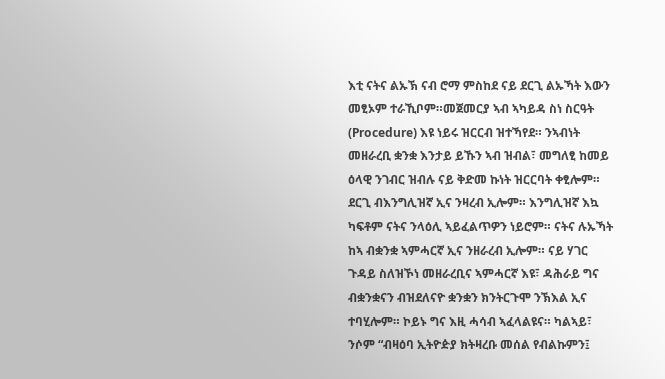እቲ ናትና ልኡኽ ናብ ሮማ ምስከደ ናይ ደርጊ ልኡኻት እውን መፂኦም ተራኺቦም።መጀመርያ ኣብ ኣካይዳ ስነ ስርዓት (Procedure) እዩ ነይሩ ዝርርብ ዝተኻየደ። ንኣብነት መዘራረቢ ቋንቋ እንታይ ይኹን ኣብ ዝብል፣ መግለፂ ከመይ ዕላዊ ንገብር ዝብሉ ናይ ቅድመ ኩነት ዝርርባት ቀፂሎም። ደርጊ ብእንግሊዝኛ ኢና ንዛረብ ኢሎም። እንግሊዝኛ እኳ ካፍቶም ናትና ንላዕሊ ኣይፈልጥዎን ነይሮም። ናትና ሉኡኻት ከኣ ብቋንቋ ኣምሓርኛ ኢና ንዘራረብ ኢሎም። ናይ ሃገር ጉዳይ ስለዝኾነ መዘራረቢና ኣምሓርኛ እዩ፣ ዳሕራይ ግና ብቋንቋናን ብዝደለናዮ ቋንቋን ክንትርጉሞ ንኽእል ኢና ተባሂሎም። ኮይኑ ግና እዚ ሓሳብ ኣፈላልዩና። ካልኣይ፣ ንሶም “ብዛዕባ ኢትዮዽያ ክትዛረቡ መሰል የብልኩምን፤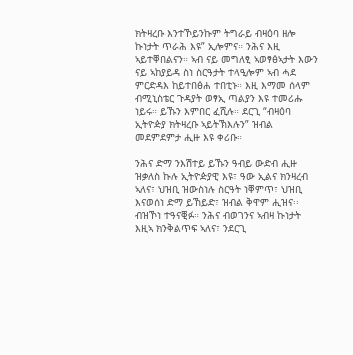ክትዛረቡ እንተኾይንኩም ትግራይ ብዛዕባ ዘሎ ኩነታት ጥራሕ እዩ” ኢሎምና። ንሕና እዚ ኣይተቐበልናን። ኣብ ናይ መግለፂ ኣወፃፅኣታት እውን ናይ ኣከያይዳ ስነ ስርዓታት ተላዒሎም ኣብ ሓደ ምርድዳእ ከይተበፅሐ ተበቲኑ። እዚ እማመ ሰላም ብሚኒስቴር ጉዳያት ወፃኢ ጣልያን እዩ ተመሪሑ ነይሩ። ይኹን እምበር ፈሺሉ። ደርጊ “ብዛዕባ ኢትዮዽያ ክትዛረቡ ኣይትኽእሉን” ዝብል መደምደምታ ሒዙ እዩ ቀሪቡ።

ንሕና ድማ ንእሽተይ ይኹን ዓብይ ውድብ ሒዙ ዝቃለስ ኩሉ ኢትዮዽያዊ እዩ፣ ዓው ኢልና ክንዛረብ ኣለና፣ ህዝቢ ዝውስነሉ ስርዓት ነቐምጥ፣ ህዝቢ እናወሰነ ድማ ይኸይድ፣ ዝብል ቅዋም ሒዝና፡፡ ብዝኾነ ተዓናቒፉ። ንሕና ብወገንና ኣብዛ ኩነታት እዚኣ ክንቅልጥፍ ኣለና፣ ንደርጊ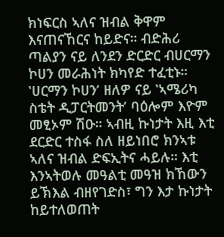ክነፍርስ ኣለና ዝብል ቅዋም እናጠናኸርና ከይድና። ብድሕሪ ጣልያን ናይ ለንደን ድርድር ብሀርማን ኮሀን መራሕነት ክካየድ ተፈቲኑ። ʽሀርማን ኮሀንʼ ዘለዎ ናይ ʽኣሜሪካ ስቴት ዲፓርትመንትʼ ባዕሎም እዮም መፂኦም ሽዑ። ኣብዚ ኩነታት እዚ እቲ ደርድር ተስፋ ስለ ዘይነበሮ ክንኣቱ ኣለና ዝብል ድፍኢትና ሓይሉ። እቲ እንኣትወሉ መዓልቲ መዓዝ ክኸውን ይኽእል ብዘየገድስ፣ ግን እታ ኩነታት ከይተለወጠት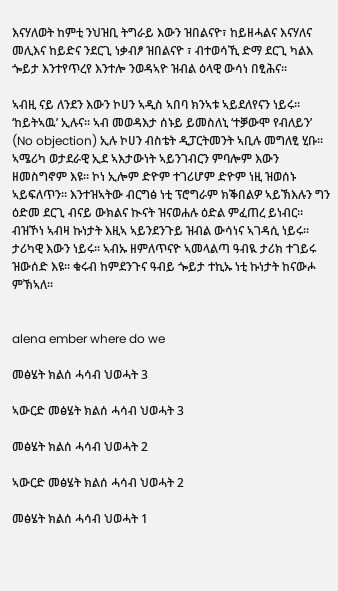እናሃለወት ከምቲ ንህዝቢ ትግራይ እውን ዝበልናዮ፣ ከይዘሓልና እናሃለና መሊእና ከይድና ንደርጊ ነቃብፆ ዝበልናዮ ፣ ብተወሳኺ ድማ ደርጊ ካልእ ጐይታ እንተየጥረየ እንተሎ ንወዳኣዮ ዝብል ዕላዊ ውሳነ በፂሕና።

ኣብዚ ናይ ለንደን እውን ኮሀን ኣዲስ ኣበባ ክንኣቱ ኣይደለየናን ነይሩ። ‘ከይትኣዉ’ ኢሉና። ኣብ መወዳእታ ሰኑይ ይመስለኒ ‘ተቓውሞ የብለይን’ (No objection) ኢሉ ኮሀን ብስቴት ዲፓርትመንት ኣቢሉ መግለፂ ሂቡ። ኣሜሪካ ወታደራዊ ኢደ ኣእታውነት ኣይንገብርን ምባሎም እውን ዘመስግኖም እዩ። ኮነ ኢሎም ድዮም ተገሪሆም ድዮም ነዚ ዝወሰኑ ኣይፍለጥን። እንተዝኣትው ብርግፅ ነቲ ፕሮግራም ክቕበልዎ ኣይኽእሉን ግን ዕድመ ደርጊ ብናይ ውክልና ኲናት ዝናወሐሉ ዕድል ምፈጠረ ይነብር። ብዝኾነ ኣብዛ ኩነታት እዚኣ ኣይንደንጉይ ዝብል ውሳነና ኣገዳሲ ነይሩ። ታሪካዊ እውን ነይሩ። ኣብኡ ዘምለጥናዮ ኣመላልጣ ዓብዪ ታሪክ ተገይሩ ዝውሰድ እዩ። ቁሩብ ከምደንጉና ዓብይ ጐይታ ተኪኡ ነቲ ኩነታት ከናውሖ ምኽኣለ።


alena ember where do we

መፅሄት ክልሰ ሓሳብ ህወሓት 3

ኣውርድ መፅሄት ክልሰ ሓሳብ ህወሓት 3

መፅሄት ክልሰ ሓሳብ ህወሓት 2

ኣውርድ መፅሄት ክልሰ ሓሳብ ህወሓት 2

መፅሄት ክልሰ ሓሳብ ህወሓት 1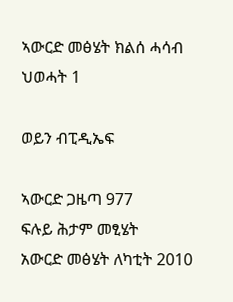ኣውርድ መፅሄት ክልሰ ሓሳብ ህወሓት 1

ወይን ብፒዲኤፍ

ኣውርድ ጋዜጣ 977
ፍሉይ ሕታም መፂሄት
አውርድ መፅሄት ለካቲት 2010